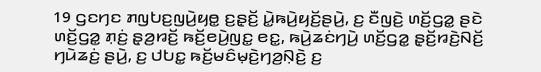19 ꤞꤢꤚꤢ ꤊꤜꤝꤢ꤬ꤜꤣꤧ꤬ꤟꤥ꤭ ꤢ꤬ꤔ꤫ꤢꤩ꤬ ꤣꤧ꤭ꤒꤣꤧ꤬ꤟꤢꤩ꤬ꤔꤣꤧ꤬, ꤢ꤬ ꤢꤪꤜꤢꤧ꤬ ꤛꤢꤩ꤬ꤞꤤ꤭ ꤔꤢꤧ ꤛꤢꤩ꤬ꤞꤤ꤭ ꤊ꤫ꤢꤦ꤬ ꤔ꤫ꤤ꤬ꤙꤢꤩ꤬ ꤒꤢꤩ꤬ꤕꤣꤧ꤬ꤜꤢ꤭ ꤕꤢ꤭, ꤒꤣꤧ꤬ꤘꤢꤦꤚꤣꤧ꤬ ꤛꤢꤩ꤬ꤞꤤ꤭ ꤔ꤫ꤢꤩ꤬ꤙꤢꤧ꤬ꤡꤢꤩ꤬ ꤚꤣꤧꤘꤢꤦ꤬ ꤔꤣꤧ꤬, ꤢ꤬ ꤓꤝꤢ꤭ ꤒꤢꤩ꤬ꤗꤢꤨꤗ꤫ꤢꤧ꤬ꤚꤤ꤬ꤡ꤫ꤢꤧ꤬ ꤢ꤬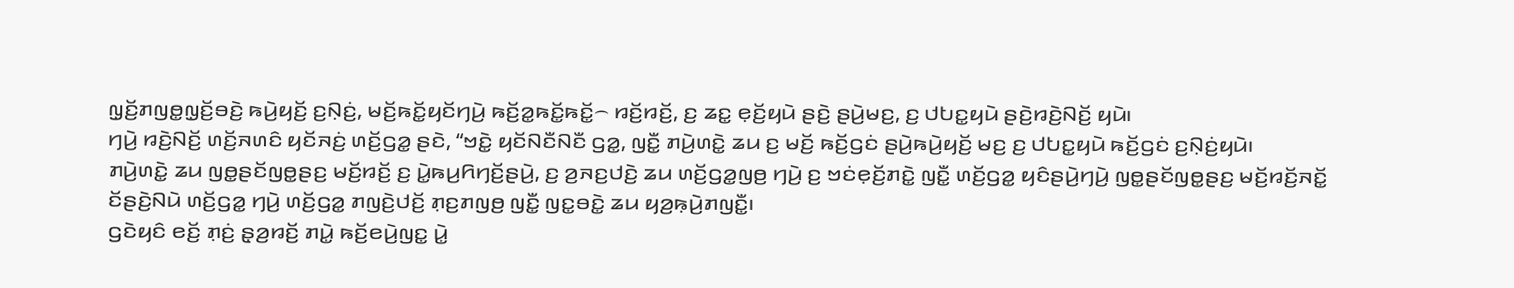ꤜ꤫ꤢꤩ꤬ꤊꤜꤥ꤭ꤜ꤫ꤢꤩ꤬ꤋꤢꤧ꤬ ꤒꤣꤧ꤬ꤟꤢꤩ꤬ ꤢ꤬ꤡ꤫ꤢꤦ꤬, ꤗꤢꤩ꤬ꤒꤢꤩ꤭ꤟꤢꤩꤚꤣꤧ꤬ ꤒꤢꤩ꤬ꤤ꤭ꤒꤢꤩ꤭ꤒꤢꤩ꤭꤮ ꤙꤢꤩ꤬ꤙꤢꤩ꤬, ꤢ꤬ ꤘꤢ꤭ ꤕ꤫ꤢꤩ꤬ꤟꤣꤧ ꤔꤢꤧ꤬ ꤔꤣꤧ꤬ꤗꤢ꤬, ꤢ꤬ ꤓꤝꤢ꤭ꤟꤣꤧ ꤔꤢꤧ꤬ꤙꤢꤧ꤬ꤡꤢꤩ꤬ ꤟꤣꤧ꤯
ꤚꤣꤧ꤬ ꤙꤢꤧ꤬ꤡꤢꤩ꤬ ꤛꤢꤩ꤬ꤏꤛꤢꤨ ꤟꤢꤩꤏꤢꤦ꤬ ꤛꤢꤩ꤬ꤞꤤ꤭ ꤔꤢꤧ, “ꤠꤢꤧ꤭ ꤟꤢꤩꤡꤢꤪꤡꤢꤪ ꤞꤤ꤭, ꤜꤢꤪ꤭ ꤊꤣꤧ꤬ꤛꤢꤧ꤭ ꤘꤣ ꤢ꤬ ꤗꤢꤩ꤬ ꤒꤢꤩ꤬ꤞꤢꤦ ꤔꤣꤧ꤬ꤒꤣꤧ꤬ꤟꤢꤩ꤬ ꤗꤢ꤬ ꤢ꤬ ꤓꤝꤢ꤭ꤟꤣꤧ ꤒꤢꤩ꤬ꤞꤢꤦ ꤢ꤬ꤡ꤫ꤢꤦ꤬ꤟꤣꤧ꤯
ꤊꤣꤧ꤬ꤛꤢꤧ꤭ ꤘꤣ ꤜꤥ꤭ꤔꤢꤩꤜꤥ꤭ꤔꤢ꤬ ꤗꤢꤩ꤬ꤙꤢꤩ꤬ ꤢ꤬ ꤣꤧ꤭ꤒꤣ꤬ꤖꤚꤢꤩ꤬ꤔꤣꤧ꤬, ꤢ꤬ ꤤ꤬ꤏꤢ꤬ꤓꤢꤧ꤬ ꤘꤣ ꤛꤢꤩ꤬ꤞꤤ꤭ꤜꤥ꤬ ꤚꤣꤧ꤬ ꤢ꤬ ꤠꤢꤦꤕ꤫ꤢꤩ꤬ꤊꤢꤧ꤭ ꤜꤢꤪ꤭ ꤛꤢꤩ꤬ꤞꤤ꤭ ꤟꤢꤨꤔꤣꤧ꤬ꤚꤣꤧ꤬ ꤜꤥ꤭ꤔꤢꤩꤜꤥ꤭ꤔꤢ꤬ ꤗꤢꤩ꤬ꤙꤢꤩ꤬ꤏꤢꤩ꤭ ꤢꤩꤔꤢꤧ꤬ꤡꤣꤧ ꤛꤢꤩ꤬ꤞꤤ꤭ ꤚꤣꤧ꤬ ꤛꤢꤩ꤬ꤞꤤ꤭ ꤊꤜꤢꤧ꤬ꤓꤢꤩ꤬ ꤊ꤫ꤢ꤬ꤊꤜꤥ꤬ ꤜꤢꤪ꤭ ꤜꤢ꤭ꤋꤢꤧ꤭ ꤘꤣ ꤟꤤ꤬ꤒ꤫ꤣꤧ꤬ꤊꤜꤢꤪ꤭꤯
ꤞꤢꤧꤟꤢꤨ ꤕꤢꤩ꤬ ꤊ꤫ꤢꤦ꤬ ꤔ꤫ꤤ꤬ꤙꤢꤩ꤬ ꤊꤣꤧ꤭ ꤒꤢꤩ꤬ꤕꤣꤧ꤬ꤜꤢ꤭ ꤣꤧ꤭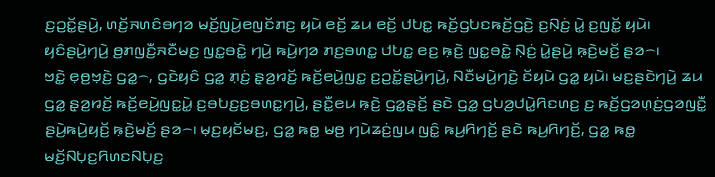ꤢ꤬ꤑꤢꤩ꤭ꤔꤣꤧ꤬, ꤛꤢꤩ꤬ꤏꤛꤢꤨꤋꤚꤤ ꤗꤢꤩ꤬ꤜꤣꤧ꤬ꤕꤜꤢꤩꤊꤢ꤬ ꤟꤣꤧ ꤕꤢꤩ꤬ ꤘꤣ ꤕꤢꤩ꤬ ꤓꤝꤢ꤭ ꤒꤢꤩ꤬ꤞꤝꤢꤒꤢꤩ꤬ꤞꤢꤧ꤬ ꤢ꤬ꤡ꤫ꤢꤦ꤬ ꤣꤧ꤭ ꤢ꤬ꤜꤢꤩ꤭ ꤟꤣꤧ꤯ ꤟꤢꤨꤔꤣꤧ꤬ꤚꤣꤧ꤬ ꤥ꤬ꤊꤜꤢꤪ꤬ꤏꤢꤪꤗꤢ꤬ ꤜꤢ꤭ꤋꤢꤧ꤭ ꤚꤣꤧ꤬ ꤒꤣꤧ꤬ꤚꤤ ꤊꤢ꤬ꤋꤛꤢ꤭ ꤓꤝꤢ꤭ ꤕꤢ꤬ ꤒ꤫ꤢꤧ꤬ ꤜꤢ꤭ꤋꤢꤧ꤭ ꤡ꤫ꤢꤦ꤬ ꤣꤧ꤭ꤔꤣꤧ꤬ ꤒ꤫ꤢꤧ꤬ꤗꤢꤩ꤬ ꤔꤤ꤮꤯
ꤠꤢꤧ꤭ ꤕ꤫ꤥ꤬ꤠ꤫ꤢꤧ꤬ ꤞꤤ꤭꤮, ꤞꤢꤧꤟꤢꤨ ꤞꤤ꤭ ꤊ꤫ꤢꤦ꤬ ꤔ꤫ꤤ꤬ꤙꤢꤩ꤬ ꤒꤢꤩ꤬ꤕꤣꤧ꤬ꤜꤢ꤭ ꤢ꤬ꤑꤢꤩ꤭ꤔꤣꤧ꤬ꤚꤣꤧ꤬, ꤡꤢꤪꤗꤣꤧ꤬ꤚꤢꤧ꤬ ꤢꤩꤟꤣꤧ ꤞꤤ꤭ ꤟꤣꤧ꤯ ꤗꤢ꤬ꤔꤢꤧꤚꤣꤧ꤬ ꤘꤣ ꤞꤤ꤭ ꤔ꤫ꤤ꤬ꤙꤢꤩ꤬ ꤒꤢꤩ꤬ꤕꤣꤧ꤬ꤜꤢ꤭ꤣꤧ꤭ ꤢ꤬ꤋꤝꤢ꤬ꤢ꤬ꤋꤛꤢ꤭ꤚꤣꤧ꤬, ꤔꤢꤪ꤭ꤕꤣ ꤒ꤫ꤢꤧ꤬ ꤞꤤ꤭ꤔ꤫ꤢꤩ꤬ ꤔꤢꤧ ꤞꤤ꤭ ꤞꤝꤤ꤬ꤓꤣꤧ꤭ꤖꤢꤛꤢ꤬ ꤢ꤬ ꤒꤢꤩ꤬ꤞꤤꤛ꤫ꤢꤦ꤬ꤞꤤꤜꤢꤪ꤭ ꤔꤣꤧ꤬ꤒꤣꤧ꤬ꤟꤢꤩ꤬ ꤒ꤫ꤢꤧ꤬ꤗꤢꤩ꤬ ꤔꤤ꤮꤯ ꤗ꤫ꤢ꤬ꤟꤢꤩꤗꤢ꤬, ꤞꤤ꤭ ꤒꤥ꤭ ꤗꤥ꤬ ꤚꤣꤧꤘꤢꤦ꤬ꤜꤣ ꤜꤢꤨ꤭ ꤒꤣ꤬ꤖꤚꤢꤩ꤬ ꤔꤢꤧ ꤒꤣ꤬ꤖꤚꤢꤩ꤬, ꤞꤤ꤭ ꤒꤥ꤭ ꤗꤢꤩ꤬ꤡꤝ꤫ꤢ꤬ꤖꤛꤢꤡꤝ꤫ꤢ꤬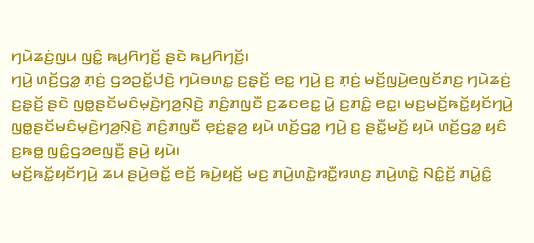ꤚꤣꤧꤘꤢꤦ꤬ꤜꤣ ꤜꤢꤨ꤭ ꤒꤣ꤬ꤖꤚꤢꤩ꤬ ꤔꤢꤧ ꤒꤣ꤬ꤖꤚꤢꤩ꤬꤯
ꤚꤣꤧ꤬ ꤛꤢꤩ꤬ꤞꤤ꤭ ꤊ꤫ꤢꤦ꤬ ꤞꤤꤑꤢꤩ꤭ꤓꤢꤧ꤬ ꤚꤣꤧꤋꤛꤢ꤭ ꤢ꤬ꤔ꤫ꤢꤩ꤬ ꤕꤢ꤭ ꤚꤣꤧ꤬ ꤢ꤬ ꤊ꤫ꤢꤦ꤬ ꤗꤢꤩ꤬ꤜꤣꤧ꤬ꤕꤜꤢꤩꤊꤢ꤬ ꤚꤣꤧꤘꤢꤦ꤬ ꤢ꤬ꤔ꤫ꤢꤩ꤬ ꤔꤢꤧ ꤜꤥ꤭ꤔꤢꤩꤗꤢꤨꤗ꤫ꤢꤧ꤬ꤚꤤ꤬ꤡ꤫ꤢꤧ꤬ ꤊꤢꤨ꤬ꤊꤜꤢꤪ ꤢ꤬ꤘꤢꤕꤢ꤭ ꤣꤧ꤭ ꤢ꤬ꤊꤢꤨ꤭ ꤕꤢ꤭꤯ ꤗꤢ꤬ꤗꤢꤩ꤬ꤒꤢꤩ꤭ꤟꤢꤩꤚꤣꤧ꤬ ꤜꤥ꤭ꤔꤢꤩꤗꤢꤨꤗ꤫ꤢꤧ꤬ꤚꤤ꤬ꤡ꤫ꤢꤧ꤬ ꤊꤢꤨ꤬ꤊꤜꤢꤪ ꤕ꤫ꤢꤦ꤬ꤔ꤫ꤤ꤬ ꤟꤣꤧ ꤛꤢꤩ꤬ꤞꤤ꤭ ꤚꤣꤧ꤬ ꤢ꤬ ꤔꤢꤪ꤭ꤗꤢꤩ꤬ ꤟꤣꤧ ꤛꤢꤩ꤬ꤞꤤ꤭ ꤟꤢꤨ ꤢ꤬ꤒꤥ꤭ ꤜꤢꤨ꤭ꤞꤤꤕꤜꤢꤪ꤬ ꤔꤣꤧ꤬ ꤟꤣꤧ꤯
ꤗꤢꤩ꤬ꤒꤢꤩ꤭ꤟꤢꤩꤚꤣꤧ꤬ ꤘꤣ ꤔꤣꤧ꤬ꤋꤢꤩ꤭ ꤕꤢꤩ꤬ ꤒꤣꤧ꤬ꤟꤢꤩ꤬ ꤗꤢ꤬ ꤊꤣꤧ꤬ꤛꤢꤧ꤭ꤙꤢꤪ꤭ꤙꤛꤢ꤬ ꤊꤣꤧ꤬ꤛꤢꤧ꤭ ꤡꤢꤨ꤭ꤢꤩ꤬ ꤊꤣꤧ꤭ꤢꤨ꤭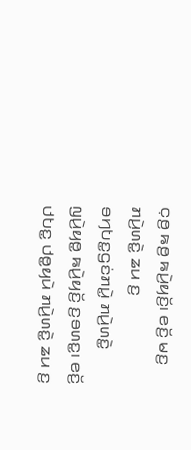ꤍ꤫ꤥ꤬ ꤒꤥ꤬ ꤒꤣꤧ꤬ꤟꤢꤩ꤬꤯ ꤕꤢꤩ꤬ ꤗꤢ꤬ ꤊꤣꤧ꤬ꤛꤢꤧ꤭ ꤘꤣ ꤢ꤬ ꤋꤚꤝꤢ꤭ꤞꤢꤦꤊꤣꤧ꤭ ꤊꤣꤧ꤬ꤛꤢꤧ꤭ ꤜꤣꤧ꤬ꤟꤥ꤭ ꤒꤣꤧ꤬ꤟꤢꤩ꤬ ꤢ꤬ꤋꤛꤢ꤭꤯ ꤕꤢꤩ꤬ ꤓꤝꤢ꤭ ꤓꤥ꤭ꤟꤣꤧ ꤊꤣꤧ꤬ꤛꤢꤧ꤭ ꤘꤣ ꤢ꤬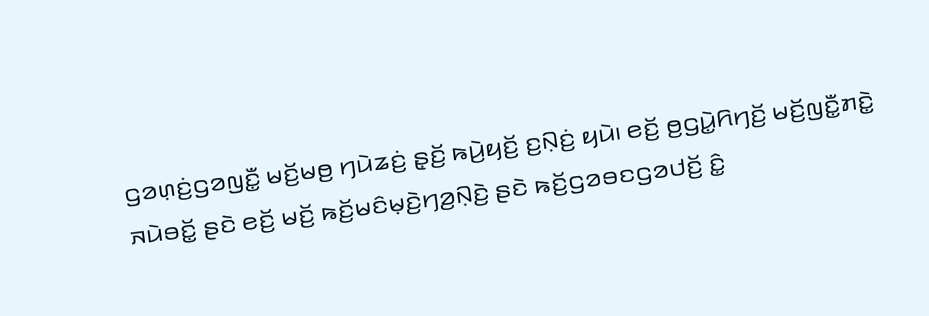ꤞꤤꤛ꤫ꤢꤦ꤬ꤞꤤꤜꤢꤪ꤭ ꤗꤢꤩ꤬ꤗꤥ꤬ ꤚꤣꤧꤘꤢꤦ꤬ ꤔ꤫ꤢꤩ꤬ ꤒꤣꤧ꤬ꤟꤢꤩ꤬ ꤢ꤬ꤡ꤫ꤢꤦ꤬ ꤟꤣꤧ꤯ ꤕꤢꤩ꤬ ꤥ꤬ꤞꤣꤧ꤭ꤖꤚꤢꤩ꤬ ꤗꤢꤩ꤬ꤜꤢꤪ꤭ꤊꤢꤧ꤭ ꤏꤣꤧꤋꤢꤩ꤭ ꤔꤢꤧ ꤕꤢꤩ꤬ ꤗꤢꤩ꤬ ꤒꤢꤩ꤬ꤗꤢꤨꤗ꤫ꤢꤧ꤬ꤚꤤ꤬ꤡ꤫ꤢꤧ꤬ ꤔꤢꤧ ꤒꤢꤩ꤬ꤞꤤꤋꤢꤞꤤꤓꤢꤩ꤬ ꤢꤨ꤭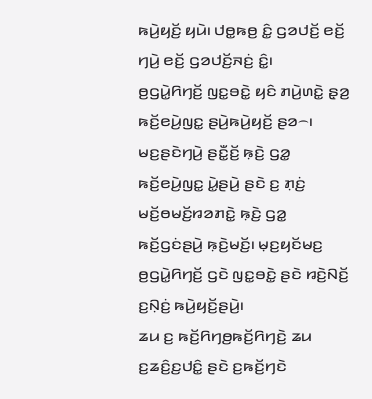ꤒꤣꤧ꤬ꤟꤢꤩ꤬ ꤟꤣꤧ꤯ ꤓꤥ꤭ꤒꤥ꤬ ꤢꤨ꤭ ꤞꤤꤓꤢꤩ꤬ ꤕꤢꤩ꤬ ꤚꤣꤧ꤬ ꤕꤢꤩ꤬ ꤞꤤꤓꤢꤩ꤬ꤏꤢꤦ꤬ ꤢꤨ꤭꤯
ꤥ꤬ꤞꤣꤧ꤭ꤖꤚꤢꤩ꤬ ꤜꤢ꤭ꤋꤢꤧ꤭ ꤟꤢꤨ ꤊꤣꤧ꤬ꤛꤢꤧ꤭ ꤔ꤫ꤤ꤬ ꤒꤢꤩ꤬ꤕꤣꤧ꤬ꤜꤢ꤭ ꤔꤣꤧ꤬ꤒꤣꤧ꤬ꤟꤢꤩ꤬ ꤔꤤ꤮꤯ ꤗꤢ꤬ꤔꤢꤧꤚꤣꤧ꤬ ꤔꤢꤪ꤭ꤢꤩ꤬ ꤒ꤫ꤢꤧ꤬ ꤞꤤ꤭ ꤒꤢꤩ꤬ꤕꤣꤧ꤬ꤜꤢ꤭ ꤣꤧ꤭ꤔꤣꤧ꤬ ꤔꤢꤧ ꤢ꤬ ꤊ꤫ꤢꤦ꤬ ꤗꤢꤩ꤬ꤥꤗꤢꤩ꤬ꤙꤤꤊꤢꤧ꤭ ꤒ꤫ꤢꤧ꤬ ꤞꤤ꤭ ꤒꤢꤩ꤬ꤞꤢꤦꤔꤣꤧ꤬ ꤒ꤫ꤢꤧ꤬ꤗꤢꤩ꤬꤯ ꤗ꤫ꤢ꤬ꤟꤢꤩꤗꤢ꤬ ꤥ꤬ꤞꤣꤧ꤭ꤖꤚꤢꤩ꤬ ꤞꤢꤧ ꤜꤢ꤭ꤋꤢꤧ꤭ ꤔꤢꤧ ꤙꤢꤧ꤬ꤡꤢꤩ꤬ ꤢ꤬ꤡ꤫ꤢꤦ꤬ ꤒꤣꤧ꤬ꤟꤢꤩ꤬ꤔꤣꤧ꤬꤯
ꤘꤣ ꤢ꤬ ꤒꤢꤩ꤬ꤖꤚꤥ꤬ꤒꤢꤩ꤬ꤖꤚꤢꤧ꤬ ꤘꤣ ꤢ꤬ꤘꤢꤨ꤬ꤢ꤬ꤓꤢꤨ꤭ ꤔꤢꤧ ꤢ꤬ꤒꤢꤩ꤬ꤚꤢꤧ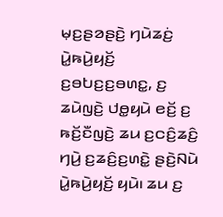ꤗ꤫ꤢ꤬ꤔꤤꤔꤢꤧ꤬ ꤚꤣꤧꤘꤢꤦ꤬ ꤣꤧ꤭ꤒꤣꤧ꤬ꤟꤢꤩ꤬ ꤢ꤬ꤋꤝꤢ꤬ꤢ꤬ꤋꤛꤢ꤭, ꤢ꤬ ꤘꤣꤧꤜꤢꤧ꤬ ꤓꤥ꤭ꤟꤣꤧ ꤕꤢꤩ꤬ ꤢ꤬ ꤒꤢꤩ꤬ꤢꤪꤜꤢꤧ꤬ ꤘꤣ ꤢ꤬ꤍꤢꤨ꤬ꤘꤢꤨ꤬ ꤚꤣꤧ꤬ ꤢ꤬ꤘꤢꤨ꤬ꤢ꤬ꤛꤢꤧ꤭ ꤔꤢꤧ꤬ꤡꤣꤧ ꤣꤧ꤭ꤒꤣꤧ꤬ꤟꤢꤩ꤬ ꤟꤣꤧ꤯ ꤘꤣ ꤢ꤬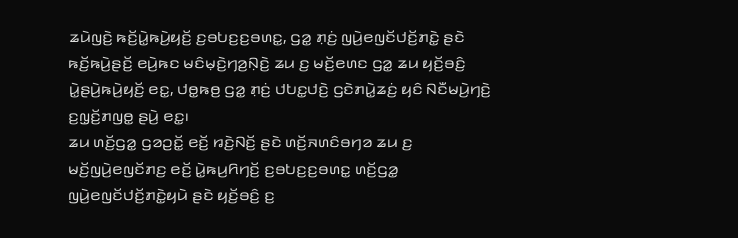ꤘꤣꤧꤜꤢꤧ꤬ ꤒꤢꤩ꤬ꤣꤧ꤭ꤒꤣꤧ꤬ꤟꤢꤩ꤬ ꤢ꤬ꤋꤝꤢ꤬ꤢ꤬ꤋꤛꤢ꤭, ꤞꤤ꤭ ꤊ꤫ꤢꤦ꤬ ꤜꤣꤧ꤬ꤕꤜꤢꤩꤓꤢꤩ꤬ꤊꤢꤧ꤭ ꤔꤢꤧ ꤒꤢꤩ꤬ꤒꤣꤧ꤬ꤔꤢꤩ꤬ ꤕꤣꤧ꤬ꤒꤢ ꤗꤢꤨꤗ꤫ꤢꤧ꤬ꤚꤤ꤬ꤡ꤫ꤢꤧ꤬ ꤘꤣ ꤢ꤬ ꤗꤢꤩ꤬ꤕꤛꤢ ꤞꤤ꤭ ꤘꤣ ꤟꤢꤩ꤬ꤋꤢꤨ꤬ ꤣꤧ꤭ꤔꤣꤧ꤬ꤒꤣꤧ꤬ꤟꤢꤩ꤬ ꤕꤢ꤭, ꤓꤥ꤭ꤒꤥ꤬ ꤞꤤ꤭ ꤊ꤫ꤢꤦ꤬ ꤓꤝꤢ꤭ꤓꤢꤧ꤬ ꤞꤢꤧꤊꤣꤧ꤭ꤘꤢꤦ꤬ ꤟꤢꤨ ꤡꤢꤪꤗꤣꤧ꤬ꤚꤢꤧ꤬ ꤢ꤬ꤜ꤫ꤢꤩ꤬ꤊꤜꤥ꤭ ꤔꤣꤧ꤬ ꤕꤢ꤭꤯
ꤘꤣ ꤛꤢꤩ꤬ꤞꤤ꤭ ꤞꤤꤑꤢꤩ꤭ ꤕꤢꤩ꤬ ꤙꤢꤧ꤬ꤡꤢꤩ꤬ ꤔꤢꤧ ꤛꤢꤩ꤬ꤏꤛꤢꤨꤋꤚꤤ ꤘꤣ ꤢ꤬ ꤗꤢꤩ꤬ꤜꤣꤧ꤬ꤕꤜꤢꤩꤊꤢ꤬ ꤕꤢꤩ꤬ ꤣꤧ꤭ꤒꤣ꤬ꤖꤚꤢꤩ꤬ ꤢ꤬ꤋꤝꤢ꤬ꤢ꤬ꤋꤛꤢ꤭ ꤛꤢꤩ꤬ꤞꤤ꤭ ꤜꤣꤧ꤬ꤕꤜꤢꤩꤓꤢꤩ꤬ꤊꤢꤧ꤭ꤟꤣꤧ ꤔꤢꤧ ꤟꤢꤩ꤬ꤋꤢꤨ꤬ ꤢ꤬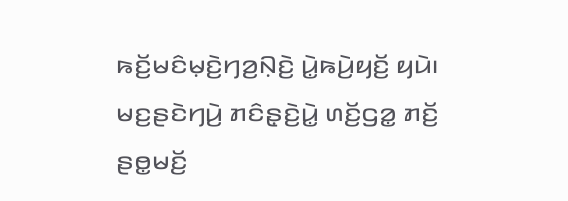ꤒꤢꤩ꤬ꤗꤢꤨꤗ꤫ꤢꤧ꤬ꤚꤤ꤬ꤡ꤫ꤢꤧ꤬ ꤣꤧ꤭ꤒꤣꤧ꤬ꤟꤢꤩ꤬ ꤟꤣꤧ꤯ ꤗꤢ꤬ꤔꤢꤧꤚꤣꤧ꤬ ꤊꤢꤨꤔ꤫ꤢꤧ꤬ꤣꤧ꤭ ꤛꤢꤩ꤬ꤞꤤ꤭ ꤊꤢꤩ꤬ ꤔꤥ꤭ꤗꤢꤩ꤬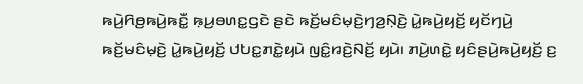ꤒꤣꤧ꤬ꤖꤥ꤬ꤒꤣꤧ꤬ꤒꤢꤪ꤭ ꤒ꤫ꤣ꤬ꤋꤛꤢ꤭ꤞꤢꤧ ꤔꤢꤧ ꤒꤢꤩ꤬ꤗꤢꤨꤗ꤫ꤢꤧ꤬ꤚꤤ꤬ꤡ꤫ꤢꤧ꤬ ꤣꤧ꤭ꤒꤣꤧ꤬ꤟꤢꤩ꤬ ꤟꤢꤩꤚꤣꤧ꤬ ꤒꤢꤩ꤬ꤗꤢꤨꤗ꤫ꤢꤧ꤬ ꤣꤧ꤭ꤒꤣꤧ꤬ꤟꤢꤩ꤬ ꤓꤝꤢ꤭ꤊꤢꤧ꤭ꤟꤣꤧ ꤜꤢꤨ꤭ꤙꤢꤧ꤬ꤡꤢꤩ꤬ ꤟꤣꤧ꤯ ꤊꤣꤧ꤬ꤛꤢꤧ꤭ ꤟꤢꤨꤔꤣꤧ꤬ꤒꤣꤧ꤬ꤟꤢꤩ꤬ ꤢ꤬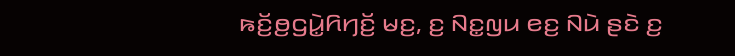ꤒꤢꤩ꤬ꤥ꤬ꤞꤣꤧ꤭ꤖꤚꤢꤩ꤬ ꤗꤢ꤬, ꤢ꤬ ꤡꤢ꤭ꤜꤣ ꤕꤢ꤬ ꤡꤣꤧ ꤔꤢꤧ ꤢ꤬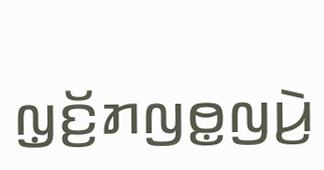ꤜ꤫ꤢꤩ꤬ꤊꤜꤥ꤭ꤜꤣꤧ꤬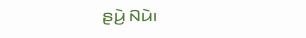ꤔꤣꤧ꤬ ꤡꤣꤧ꤯